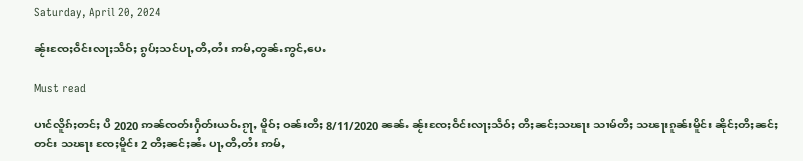Saturday, April 20, 2024

ၼႂ်းၸႄႈဝဵင်းလႃႈသဵဝ်ႈ ၵွပ်ႈသင်ပႃႇတီႇတႆး ဢမ်ႇတွၼ်ႉဢွင်ႇပေႉ

Must read

ပၢင်လိူၵ်ႈတင်ႈ ပီ 2020 ဢၼ်ၸတ်းႁဵတ်းယဝ်ႉၵႂႃႇ မိူဝ်ႈ ဝၼ်းတီႈ 8/11/2020 ၼၼ်ႉ ၼႂ်းၸႄႈဝဵင်းလႃႈသဵဝ်ႈ တီႈၼင်ႈသၽႃး သၢမ်တီႈ သၽႃးၵူၼ်းမိူင်း ၼိုင်ႈတီႈၼင်ႈ တင်း သၽႃး ၸႄႈမိူင်း 2 တီႈၼင်ႈၼႆႉ ပႃႇတီႇတႆး ဢမ်ႇ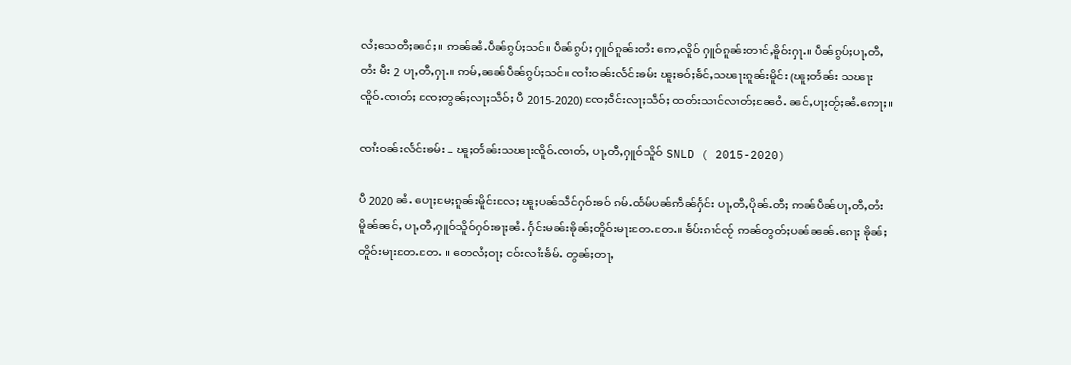လႆႈသေတီႈၼင်ႈ။ ဢၼ်ၼႆႉပဵၼ်ၵွပ်ႈသင်။ ပဵၼ်ၵွပ်ႈ ႁူဝ်ၵူၼ်းတႆး ဢေႇလိူဝ် ႁူဝ်ၵူၼ်းတၢင်ႇၶိူဝ်းႁႃႉ။ ပဵၼ်ၵွပ်ႈပႃႇတီႇတႆး မီး 2 ပႃႇတီႇႁႃႉ။ ဢမ်ႇၼၼ်ပဵၼ်ၵွပ်ႈသင်။ ၸၢႆးဝၼ်းလႅင်းၶမ်း ၽူႈၶဝ်ႈၶႅင်ႇသၽႃးၵူၼ်းမိူင်း (ၽူႈတႅၼ်း သၽႃးၸိူဝ်ႉၸၢတ်ႈ ၸႄႈတွၼ်ႈလႃႈသဵဝ်ႈ ပီ 2015-2020) ၸႄႈဝဵင်းလႃႈသဵဝ်ႈ ထတ်းသၢင်လၢတ်ႈၼႄဝႆႉ ၼင်ႇပႃႈတႂ်ႈၼႆႉဢေႃႈ။

ၸၢႆးဝၼ်းလႅင်းၶမ်း – ၽူႈတႅၼ်းသၽႃးၸိူဝ်ႉၸၢတ်ႇ ပႃႇတီႇႁူဝ်သိူဝ် SNLD ( 2015-2020)

ပီ 2020 ၼႆႉ ပေႃႈမႄႈၵူၼ်းမိူင်းလႄႈ ၽူႈပၼ်သဵင်ႁဝ်းၶဝ် ၵမ်ႉထႅမ်ပၼ်ဢဵၼ်ႁႅင်း ပႃႇတီႇပိုၼ်ႉတီႈ ဢၼ်ပဵၼ်ပႃႇတီႇတႆး မိူၼ်ၼင်ႇ ပႃႇတီႇႁူဝ်သိူဝ်ႁဝ်းၶႃႈၼႆႉ ႁႅင်းမၼ်းၶိုၼ်ႈတိူဝ်းမႃးတႄႉတႄႉ။ ၶႅပ်းၵၢင်ၸႂ် ဢၼ်တွတ်ႈပၼ်ၼၼ်ႉၵေႃႈ ၶိုၼ်ႈ တိူဝ်းမႃးတႄႉတႄႉ ။ တေလႆႈဝႃႈ ငဝ်းလၢႆးၶႅမ်ႉ တွၼ်ႈတႃႇ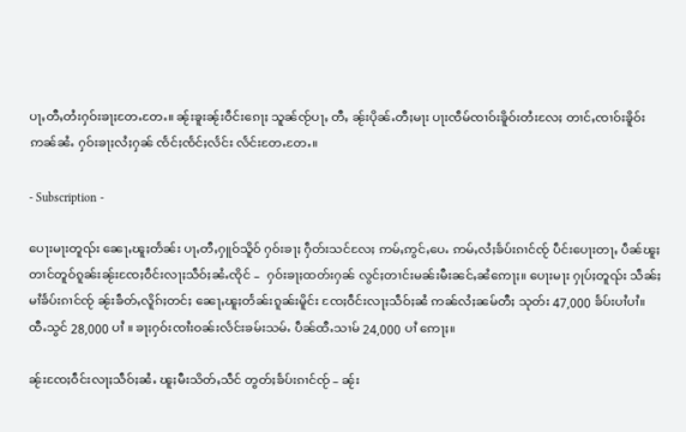ပႃႇတီႇတႆးႁဝ်းၶႃႈတႄႉတႄႉ။ ၼႂ်းၶူးၼႂ်းဝဵင်းၵေႃႈ သူၼ်ၸႂ်ပႃႇ တီႇ ၼႂ်းပိုၼ်ႉတီႈမႃး ပႃးၸဵမ်ၸၢဝ်းၶိူဝ်းတႆးလႄႈ တၢင်ႇၸၢဝ်းၶိူဝ်း ဢၼ်ၼႆႉ ႁဝ်းၶႃႈလႆႈႁၼ် ၸႅင်ႈၸႅင်ႈလႅင်း လႅင်းတႄႉတႄႉ။

- Subscription -

ပေႃးမႃးတူၺ်း ၼေႃႇၽူႈတႅၼ်း ပႃႇတီႇႁူဝ်သိူဝ် ႁဝ်းၶႃႈ ႁဵတ်းသင်လႄႈ ဢမ်ႇဢွင်ႇပေႉ ဢမ်ႇလႆႈၶႅပ်းၵၢင်ၸႂ် ပဵင်းပေႃးတႃႇ ပဵၼ်ၽူႈတၢင်တူဝ်ၵူၼ်းၼႂ်းၸႄႈဝဵင်းလႃႈသဵဝ်ႈၼႆႉၸိုင် –  ႁဝ်းၶႃႈထတ်းႁၼ် လွင်ႈတၢင်းမၼ်းမီးၼင်ႇၼႆဢေႃႈ။ ပေႃးမႃး ႁုပ်ႈတူၺ်း သဵၼ်ႈမၢႆၶႅပ်းၵၢင်ၸႂ် ၼႂ်းၶဵတ်ႇလိူၵ်ႈတင်ႈ ၼေႃႇၽူႈတႅၼ်းၵူၼ်းမိူင်း ၸႄႈဝဵင်းလႃႈသဵဝ်ႈၼႆ ဢၼ်လႆႈၼမ်တီႈ သုတ်း 47,000 ၶႅပ်းပၢႆပၢႆ။ ထီႉသွင် 28,000 ပၢႆ ။ ၶႃႈႁဝ်းၸၢႆးဝၼ်းလႅင်းၶမ်းသမ်ႉ ပဵၼ်ထီႉသၢမ် 24,000 ပၢႆ ဢေႃႈ။

ၼႂ်းၸႄႈဝဵင်းလႃႈသဵဝ်ႈၼႆႉ ၽူႈမီးသိတ်ႇသဵင် တွတ်ႈၶႅပ်းၵၢင်ၸႂ် – ၼႂ်း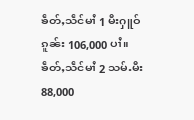ၶဵတ်ႇသဵင်မၢႆ 1 မီးႁူဝ်ၵူၼ်း 106,000 ပၢႆ။ ၶဵတ်ႇသဵင်မၢႆ 2 သမ်ႉမီး 88,000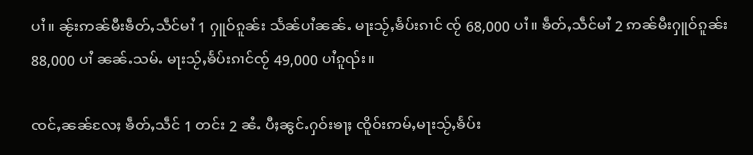ပၢႆ။ ၼႂ်းဢၼ်မီးၶဵတ်ႇသဵင်မၢႆ 1 ႁူဝ်ၵူၼ်း သႅၼ်ပၢႆၼၼ်ႉ မႃးသႂ်ႇၶႅပ်းၵၢင် ၸႂ် 68,000 ပၢႆ။ ၶဵတ်ႇသဵင်မၢႆ 2 ဢၼ်မီးႁူဝ်ၵူၼ်း 88,000 ပၢႆ ၼၼ်ႉသမ်ႉ မႃးသႂ်ႇၶႅပ်းၵၢင်ၸႂ် 49,000 ပၢႆၵူၺ်း။

ၸင်ႇၼၼ်လႄႈ ၶဵတ်ႇသဵင် 1 တင်း 2 ၼႆႉ ပီႈၼွင်ႉႁဝ်းၶႃႈ ၸိူဝ်းဢမ်ႇမႃးသႂ်ႇၶႅပ်း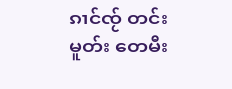ၵၢင်ၸႂ် တင်းမူတ်း တေမီး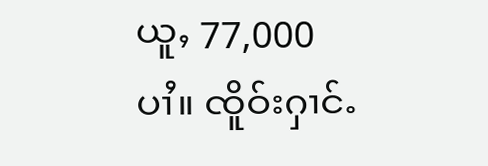ယူႇ 77,000 ပၢႆ။ ၸိူဝ်းႁၢင်ႉ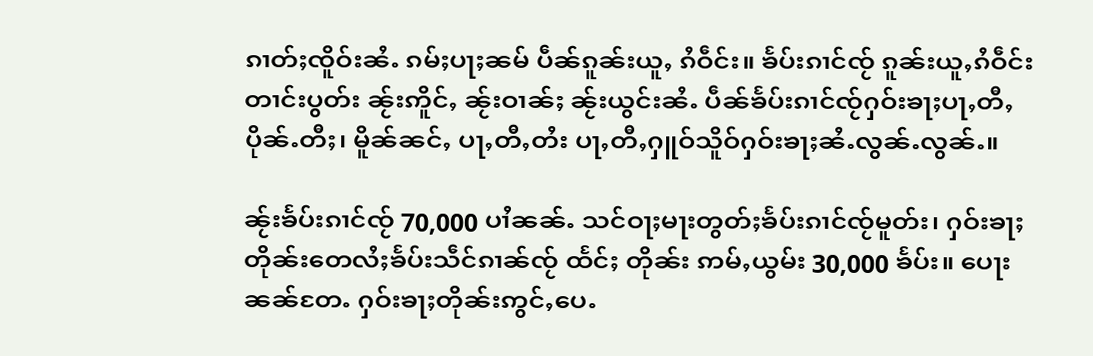ၵၢတ်ႈၸိူဝ်းၼႆႉ ၵမ်ႈပႃႈၼမ် ပဵၼ်ၵူၼ်းယူႇ ၵႆဝဵင်း။ ၶႅပ်းၵၢင်ၸႂ် ၵူၼ်းယူႇၵႆဝဵင်း တၢင်းပွတ်း ၼႂ်းဢိူင်ႇ ၼႂ်းဝၢၼ်ႈ ၼႂ်းယွင်းၼႆႉ ပဵၼ်ၶႅပ်းၵၢင်ၸႂ်ႁဝ်းၶႃႈပႃႇတီႇပိုၼ်ႉတီႈ၊ မိူၼ်ၼင်ႇ ပႃႇတီႇတႆး ပႃႇတီႇႁူဝ်သိူဝ်ႁဝ်းၶႃႈၼႆႉလွၼ်ႉလွၼ်ႉ။

ၼႂ်းၶႅပ်းၵၢင်ၸႂ် 70,000 ပၢႆၼၼ်ႉ သင်ဝႃႈမႃးတွတ်ႈၶႅပ်းၵၢင်ၸႂ်မူတ်း၊ ႁဝ်းၶႃႈတိုၼ်းတေလႆႈၶႅပ်းသဵင်ၵၢၼ်ၸႂ် ထႅင်ႈ တိုၼ်း ဢမ်ႇယွမ်း 30,000 ၶႅပ်း။ ပေႃးၼၼ်တႄႉ ႁဝ်းၶႃႈတိုၼ်းဢွင်ႇပေႉ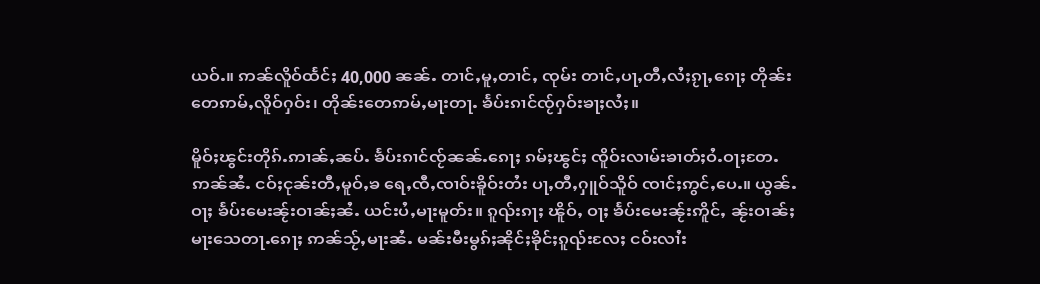ယဝ်ႉ။ ဢၼ်လိူဝ်ထႅင်ႈ 40,000 ၼၼ်ႉ တၢင်ႇမူႇတၢင်ႇ ၸုမ်း တၢင်ႇပႃႇတီႇလႆႈၵႂႃႇၵေႃႈ တိုၼ်းတေဢမ်ႇလိူဝ်ႁဝ်း၊ တိုၼ်းတေဢမ်ႇမႃးတႃႉ ၶႅပ်းၵၢင်ၸႂ်ႁဝ်းၶႃႈလႆႈ။

မိူဝ်ႈၽွင်းတိုၵ်ႉဢၢၼ်ႇၼပ်ႉ ၶႅပ်းၵၢင်ၸႂ်ၼၼ်ႉၵေႃႈ ၵမ်ႈၽွင်ႈ ၸိူဝ်းလၢမ်းၶၢတ်ႈဝႆႉဝႃႈတႄႉ ဢၼ်ၼႆႉ ငဝ်ႈငုၼ်းတီႇမူဝ်ႇၶ ရေႇၸီႇၸၢဝ်းၶိူဝ်းတႆး ပႃႇတီႇႁူဝ်သိူဝ် ၸၢင်ႈဢွင်ႇပေႉ။ ယွၼ်ႉဝႃႈ ၶႅပ်းမေးၼႂ်းဝၢၼ်ႈၼႆႉ ယင်းပႆႇမႃးမူတ်း။ ၵူၺ်းၵႃႈ ၽိူဝ်ႇ ဝႃႈ ၶႅပ်းမေးၼႂ်းဢိူင်ႇ ၼႂ်းဝၢၼ်ႈ မႃးသေတႃႉၵေႃႈ ဢၼ်သႂ်ႇမႃးၼႆႉ မၼ်းမီးမွၵ်ႈၼိုင်ႈၶိုင်ႈၵူၺ်းလႄႈ ငဝ်းလၢႆး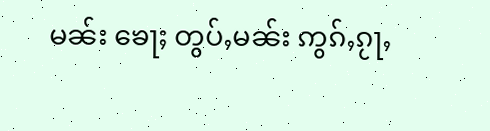မၼ်း ၶေႃႈ တွပ်ႇမၼ်း ဢွၵ်ႇၵႂႃႇ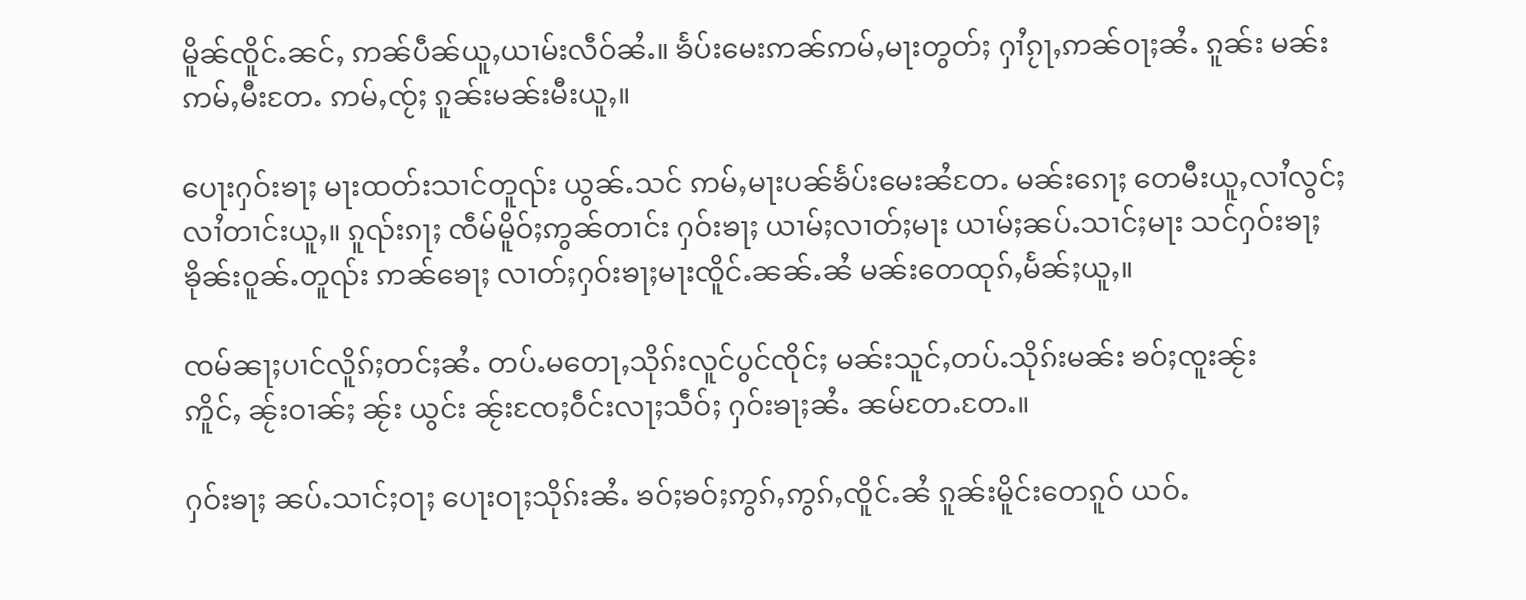မိူၼ်ၸိူင်ႉၼင်ႇ ဢၼ်ပဵၼ်ယူႇယၢမ်းလဵဝ်ၼႆႉ။ ၶႅပ်းမေးဢၼ်ဢမ်ႇမႃးတွတ်ႈ ႁၢႆၵႂႃႇဢၼ်ဝႃႈၼႆႉ ၵူၼ်း မၼ်းဢမ်ႇမီးတႄႉ ဢမ်ႇၸႂ်ႈ ၵူၼ်းမၼ်းမီးယူႇ။

ပေႃးႁဝ်းၶႃႈ မႃးထတ်းသၢင်တူၺ်း ယွၼ်ႉသင် ဢမ်ႇမႃးပၼ်ၶႅပ်းမေးၼႆတႄႉ မၼ်းၵေႃႈ တေမီးယူႇလၢႆလွင်ႈ လၢႆတၢင်းယူႇ။ ၵူၺ်းၵႃႈ ၸဵမ်မိူဝ်ႈဢွၼ်တၢင်း ႁဝ်းၶႃႈ ယၢမ်ႈလၢတ်ႈမႃး ယၢမ်ႈၼပ်ႉသၢင်ႈမႃး သင်ႁဝ်းၶႃႈ ၶိုၼ်းဝူၼ်ႉတူၺ်း ဢၼ်ၶေႃႈ လၢတ်ႈႁဝ်းၶႃႈမႃးၸိူင်ႉၼၼ်ႉၼႆ မၼ်းတေထုၵ်ႇမႅၼ်ႈယူႇ။

ၸမ်ၼႃႈပၢင်လိူၵ်ႈတင်ႈၼႆႉ တပ်ႉမတေႃႇသိုၵ်းလူင်ပွင်ၸိုင်ႈ မၼ်းသူင်ႇတပ်ႉသိုၵ်းမၼ်း ၶဝ်ႈၸူးၼႂ်းဢိူင်ႇ ၼႂ်းဝၢၼ်ႈ ၼႂ်း ယွင်း ၼႂ်းၸႄႈဝဵင်းလႃႈသဵဝ်ႈ ႁဝ်းၶႃႈၼႆႉ ၼမ်တႄႉတႄႉ။

ႁဝ်းၶႃႈ ၼပ်ႉသၢင်ႈဝႃႈ ပေႃးဝႃႈသိုၵ်းၼႆႉ ၶဝ်ႈၶဝ်ႈဢွၵ်ႇဢွၵ်ႇၸိူင်ႉၼႆ ၵူၼ်းမိူင်းတေၵူဝ် ယဝ်ႉ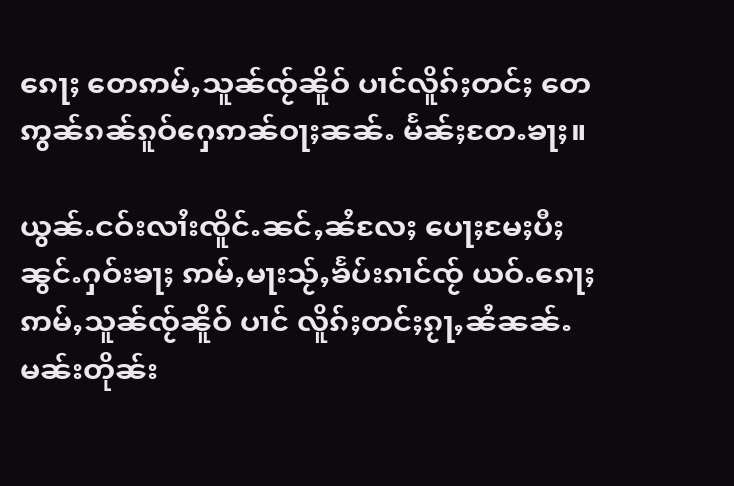ၵေႃႈ တေဢမ်ႇသူၼ်ၸႂ်ၼိူဝ် ပၢင်လိူၵ်ႈတင်ႈ တေဢွၼ်ၵၼ်ၵူဝ်ႁေဢၼ်ဝႃႈၼၼ်ႉ မႅၼ်ႈတႄႉၶႃႈ။

ယွၼ်ႉငဝ်းလၢႆးၸိူင်ႉၼင်ႇၼႆလႄႈ ပေႃႈမႄႈပီႈၼွင်ႉႁဝ်းၶႃႈ ဢမ်ႇမႃးသႂ်ႇၶႅပ်းၵၢင်ၸႂ် ယဝ်ႉၵေႃႈ ဢမ်ႇသူၼ်ၸႂ်ၼိူဝ် ပၢင် လိူၵ်ႈတင်ႈၵႂႃႇၼႆၼၼ်ႉ မၼ်းတိုၼ်း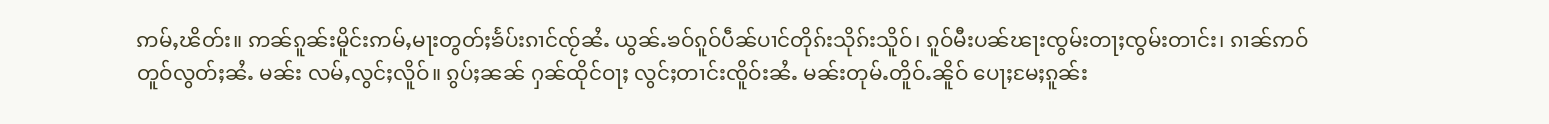ဢမ်ႇၽိတ်း။ ဢၼ်ၵူၼ်းမိူင်းဢမ်ႇမႃးတွတ်ႈၶႅပ်းၵၢင်ၸႂ်ၼႆႉ ယွၼ်ႉၶဝ်ၵူဝ်ပဵၼ်ပၢင်တိုၵ်းသိုၵ်းသိူဝ်၊ ၵူဝ်မီးပၼ်ၽႃးၸွမ်းတႃႈၸွမ်းတၢင်း၊ ၵၢၼ်ဢဝ်တူဝ်လွတ်ႈၼႆႉ မၼ်း လမ်ႇလွင်ႈလိူဝ်။ ၵွပ်ႈၼၼ် ႁၼ်ထိုင်ဝႃႈ လွင်ႈတၢင်းၸိူဝ်းၼႆႉ မၼ်းတုမ်ႉတိူဝ်ႉၼိူဝ် ပေႃႈမႄႈၵူၼ်း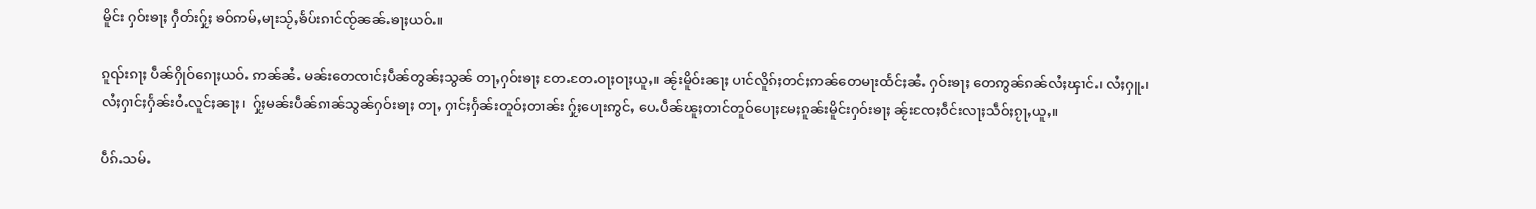မိူင်း ႁဝ်းၶႃႈ ႁဵတ်းႁႂ်ႈ ၶဝ်ဢမ်ႇမႃးသႂ်ႇၶႅပ်းၵၢင်ၸႂ်ၼၼ်ႉၶႃႈယဝ်ႉ။

ၵူၺ်းၵႃႈ ပဵၼ်ႁိုဝ်ၵေႃႈယဝ်ႉ ဢၼ်ၼႆႉ မၼ်းတေၸၢင်ႈပဵၼ်တွၼ်ႈသွၼ် တႃႇႁဝ်းၶႃႈ တႄႉတႄႉဝႃႈဝႃႈယူႇ။ ၼႂ်းမိူဝ်းၼႃႈ ပၢင်လိူၵ်ႈတင်ႈဢၼ်တေမႃးထႅင်ႈၼႆႉ ႁဝ်းၶႃႈ တေဢွၼ်ၵၼ်လႆႈၾၢင်ႉ၊ လႆႈႁူႉ၊ လႆႈႁၢင်ႈႁႅၼ်းဝႆႉလူင်ႈၼႃႈ၊  ႁႂ်ႈမၼ်းပဵၼ်ၵၢၼ်သွၼ်ႁဝ်းၶႃႈ တႃႇ ႁၢင်ႈႁႅၼ်းတူဝ်ႈတၢၼ်း ႁႂ်ႈပေႃးဢွင်ႇ ပေႉပဵၼ်ၽူႈတၢင်တူဝ်ပေႃႈမႄႈၵူၼ်းမိူင်းႁဝ်းၶႃႈ ၼႂ်းၸႄႈဝဵင်းလႃႈသဵဝ်ႈၵႂႃႇယူႇ။

ပဵၵ်ႉသမ်ႉ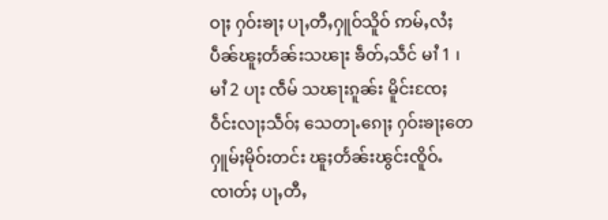ဝႃႈ ႁဝ်းၶႃႈ ပႃႇတီႇႁူဝ်သိူဝ် ဢမ်ႇလႆႈပဵၼ်ၽူႈတႅၼ်းသၽႃး ၶဵတ်ႇသဵင် မၢႆ 1 ၊ မၢႆ 2 ပႃး ၸဵမ် သၽႃးၵူၼ်း မိူင်းၸႄႈဝဵင်းလႃႈသဵဝ်ႈ သေတႃႉၵေႃႈ ႁဝ်းၶႃႈတေႁူမ်ႈမိုဝ်းတင်း ၽူႈတႅၼ်းၽွင်းၸိူဝ်ႉၸၢတ်ႈ ပႃႇတီႇ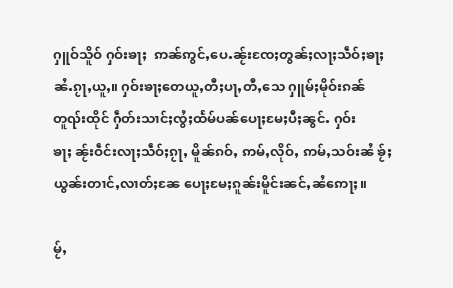ႁူဝ်သိူဝ် ႁဝ်းၶႃႈ  ဢၼ်ဢွင်ႇပေႉၼႂ်းၸႄႈတွၼ်ႈလႃႈသဵဝ်ႈၶႃႈၼႆႉၵႂႃႇယူႇ။ ႁဝ်းၶႃႈတေယူႇတီႈပႃႇတီႇသေ ႁူမ်ႈမိုဝ်းၵၼ် တူၺ်းထိုင် ႁဵတ်းသၢင်ႈၸွႆႈထႅမ်ပၼ်ပေႃႈမႄႈပီႈၼွင်ႉ ႁဝ်းၶႃႈ ၼႂ်းဝဵင်းလႃႈသဵဝ်ႈၵႂႃႇ မိူၼ်ၵဝ်ႇ ဢမ်ႇလိုဝ်ႇ ဢမ်ႇသဝ်းၼႆ ၶႂ်ႈ ယွၼ်းတၢင်ႇလၢတ်ႈၼႄ ပေႃႈမႄႈၵူၼ်းမိူင်းၼင်ႇၼႆဢေႃႈ။

မႂ်ႇ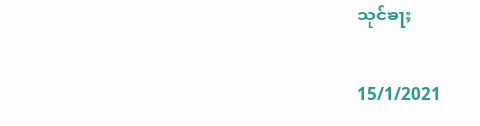သုင်ၶႃႈ

15/1/2021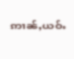ဢၢၼ်ႇယဝ်ႉ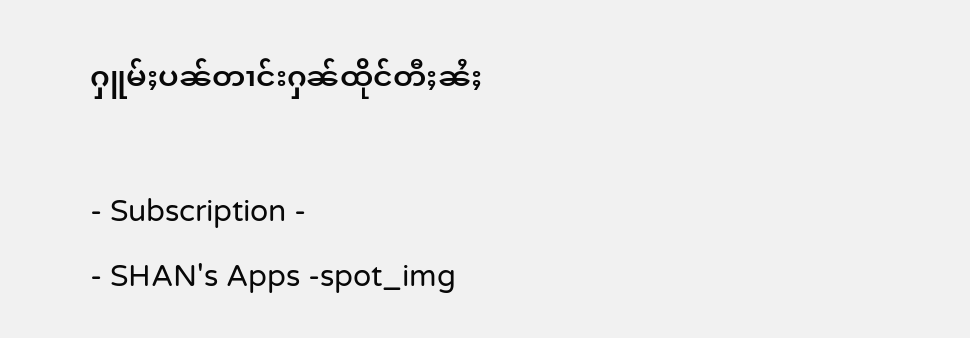ႁူမ်ႈပၼ်တၢင်းႁၼ်ထိုင်တီႈၼႆႈ

- Subscription -
- SHAN's Apps -spot_img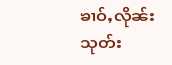ၶၢဝ်ႇလိုၼ်းသုတ်း